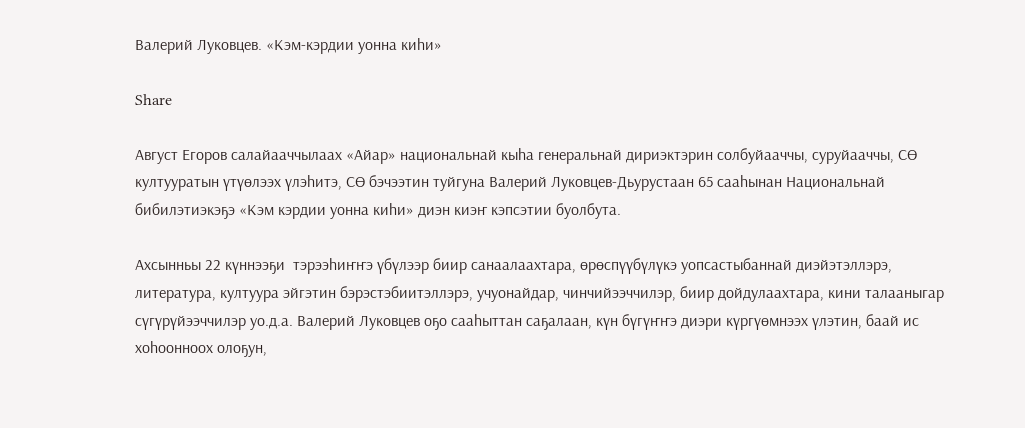Валерий Луковцев. «Кэм-кэрдии уонна киһи»

Share

Август Егоров салайааччылаах «Айар» национальнай кыһа генеральнай дириэктэрин солбуйааччы, суруйааччы, СӨ култууратын үтүөлээх үлэһитэ, СӨ бэчээтин туйгуна Валерий Луковцев-Дьурустаан 65 сааһынан Национальнай бибилэтиэкэҕэ «Кэм кэрдии уонна киһи» диэн киэҥ кэпсэтии буолбута.

Ахсынньы 22 күннээҕи  тэрээһиҥҥэ үбүлээр биир санаалаахтара, өрөспүүбүлүкэ уопсастыбаннай диэйэтэллэрэ, литература, култуура эйгэтин бэрэстэбиитэллэрэ, учуонайдар, чинчийээччилэр, биир дойдулаахтара, кини талааныгар сүгүрүйээччилэр уо.д.а. Валерий Луковцев оҕо сааһыттан саҕалаан, күн бүгүҥҥэ диэри күргүөмнээх үлэтин, баай ис хоһоонноох олоҕун,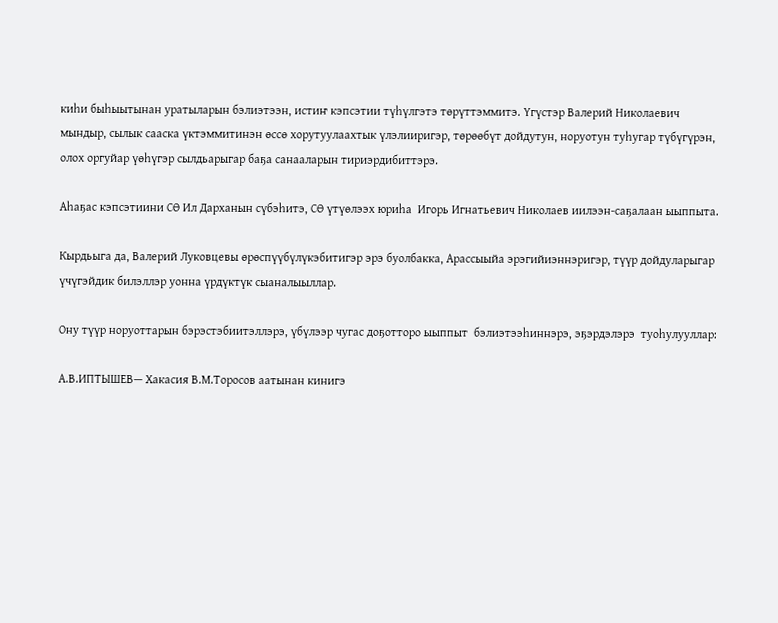киһи быһыытынан уратыларын бэлиэтээн, истиҥ кэпсэтии түһүлгэтэ төрүттэммитэ. Үгүстэр Валерий Николаевич мындыр, сылык сааска үктэммитинэн өссө хорутуулаахтык үлэлииригэр, төрөөбүт дойдутун, норуотун туһугар түбүгүрэн, олох оргуйар үөһүгэр сылдьарыгар баҕа санааларын тириэрдибиттэрэ.

Аһаҕас кэпсэтиини СӨ Ил Дарханын сүбэһитэ, СӨ үтүөлээх юриһа  Игорь Игнатьевич Николаев иилээн-саҕалаан ыыппыта.

Кырдьыга да, Валерий Луковцевы өрөспүүбүлүкэбитигэр эрэ буолбакка, Арассыыйа эрэгийиэннэригэр, түүр дойдуларыгар үчүгэйдик билэллэр уонна үрдүктүк сыаналыыллар.

Ону түүр норуоттарын бэрэстэбиитэллэрэ, үбүлээр чугас доҕотторо ыыппыт  бэлиэтээһиннэрэ, эҕэрдэлэрэ  туоһулууллар:

А.В.ИПТЫШЕВ— Хакасия В.М.Торосов аатынан кинигэ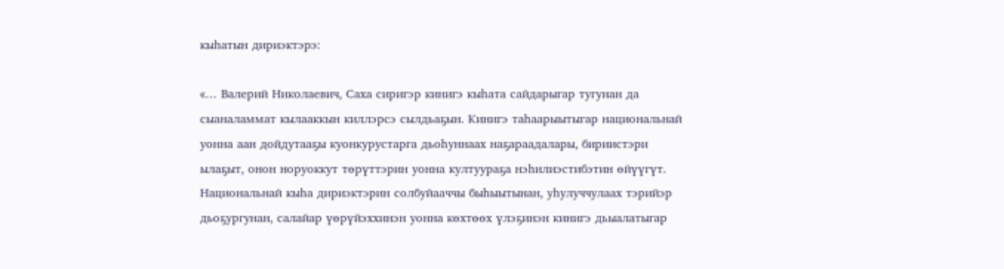кыһатын дириэктэрэ:

«… Валерий Николаевич, Саха сиригэр кинигэ кыһата сайдарыгар тугунан да сыаналаммат кылааккын киллэрсэ сылдьаҕын. Кинигэ таһаарыытыгар национальнай уонна аан дойдутааҕы куонкурустарга дьоһуннаах наҕараадалары, бириистэри ылаҕыт, онон норуоккут төрүттэрин уонна култуураҕа нэһилиэстибэтин өйүүгүт.
Национальнай кыһа дириэктэрин солбуйааччы быһыытынан, уһулуччулаах тэрийэр дьоҕургунан, салайар үөрүйэххинэн уонна көхтөөх үлэҕинэн кинигэ дьыалатыгар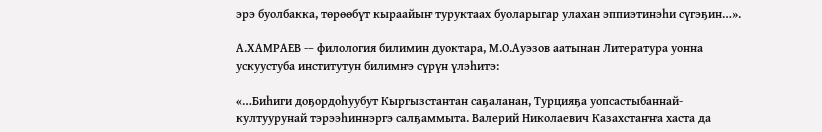эрэ буолбакка, төрөөбүт кыраайыҥ туруктаах буоларыгар улахан эппиэтинэһи сүгэҕин…».

А.ХАМРАЕВ -– филология билимин дуоктара, М.О.Ауэзов аатынан Литература уонна ускуустуба институтун билимҥэ сүрүн үлэһитэ:

«…Биһиги доҕордоһуубут Кыргызстантан саҕаланан, Турцияҕа уопсастыбаннай-култуурунай тэрээһиннэргэ салҕаммыта. Валерий Николаевич Казахстаҥҥа хаста да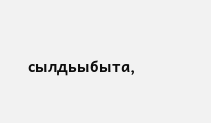сылдьыбыта,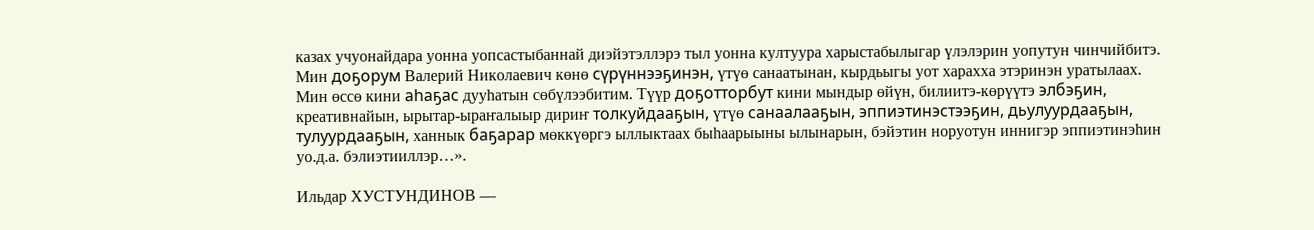казах учуонайдара уонна уопсастыбаннай диэйэтэллэрэ тыл уонна култуура харыстабылыгар үлэлэрин уопутун чинчийбитэ.
Мин доҕорум Валерий Николаевич көнө сүрүннээҕинэн, үтүө санаатынан, кырдьыгы уот харахха этэринэн уратылаах. Мин өссө кини аһаҕас дууһатын сөбүлээбитим. Түүр доҕотторбут кини мындыр өйүн, билиитэ-көрүүтэ элбэҕин, креативнайын, ырытар-ыраҥалыыр дириҥ толкуйдааҕын, үтүө санаалааҕын, эппиэтинэстээҕин, дьулуурдааҕын, тулуурдааҕын, ханнык баҕарар мөккүөргэ ыллыктаах быһаарыыны ылынарын, бэйэтин норуотун иннигэр эппиэтинэһин уо.д.а. бэлиэтииллэр…».

Ильдар ХУСТУНДИНОВ —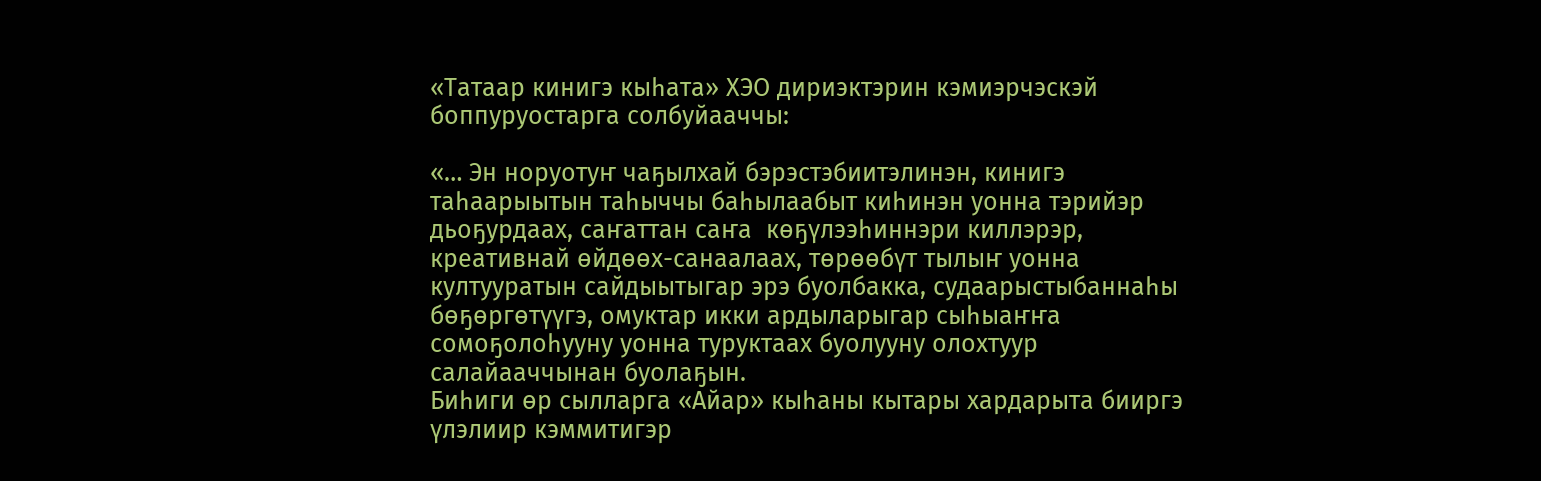«Татаар кинигэ кыһата» ХЭО дириэктэрин кэмиэрчэскэй боппуруостарга солбуйааччы:

«… Эн норуотуҥ чаҕылхай бэрэстэбиитэлинэн, кинигэ таһаарыытын таһыччы баһылаабыт киһинэн уонна тэрийэр дьоҕурдаах, саҥаттан саҥа  көҕүлээһиннэри киллэрэр, креативнай өйдөөх-санаалаах, төрөөбүт тылыҥ уонна култууратын сайдыытыгар эрэ буолбакка, судаарыстыбаннаһы бөҕөргөтүүгэ, омуктар икки ардыларыгар сыһыаҥҥа сомоҕолоһууну уонна туруктаах буолууну олохтуур салайааччынан буолаҕын.
Биһиги өр сылларга «Айар» кыһаны кытары хардарыта бииргэ үлэлиир кэммитигэр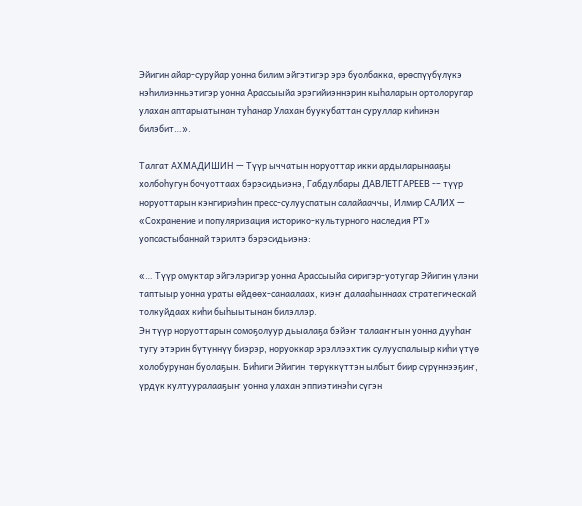Эйигин айар-суруйар уонна билим эйгэтигэр эрэ буолбакка, өрөспүүбүлүкэ нэһилиэнньэтигэр уонна Арассыыйа эрэгийиэннэрин кыһаларын ортолоругар улахан аптарыатынан туһанар Улахан буукубаттан суруллар киһинэн билэбит…».

Талгат АХМАДИШИН — Түүр ыччатын норуоттар икки ардыларынааҕы холбоһугун бочуоттаах бэрэсидьиэнэ, Габдулбары ДАВЛЕТГАРЕЕВ -– түүр норуоттарын кэнгириэһин пресс-сулууспатын салайааччы, Илмир САЛИХ — «Сохранение и популяризация историко-культурного наследия РТ» уопсастыбаннай тэрилтэ бэрэсидьиэнэ:

«… Түүр омуктар эйгэлэригэр уонна Арассыыйа сиригэр-уотугар Эйигин үлэни таптыыр уонна ураты өйдөөх-санаалаах, киэҥ далааһыннаах стратегическай толкуйдаах киһи быһыытынан билэллэр.
Эн түүр норуоттарын сомоҕолуур дьыалаҕа бэйэҥ талааҥҥын уонна дууһаҥ тугу этэрин бүтүннүү биэрэр, норуоккар эрэллээхтик сулууспалыыр киһи үтүө холобурунан буолаҕын. Биһиги Эйигин  төрүккүттэн ылбыт биир сүрүннээҕиҥ, үрдүк култууралааҕыҥ уонна улахан эппиэтинэһи сүгэн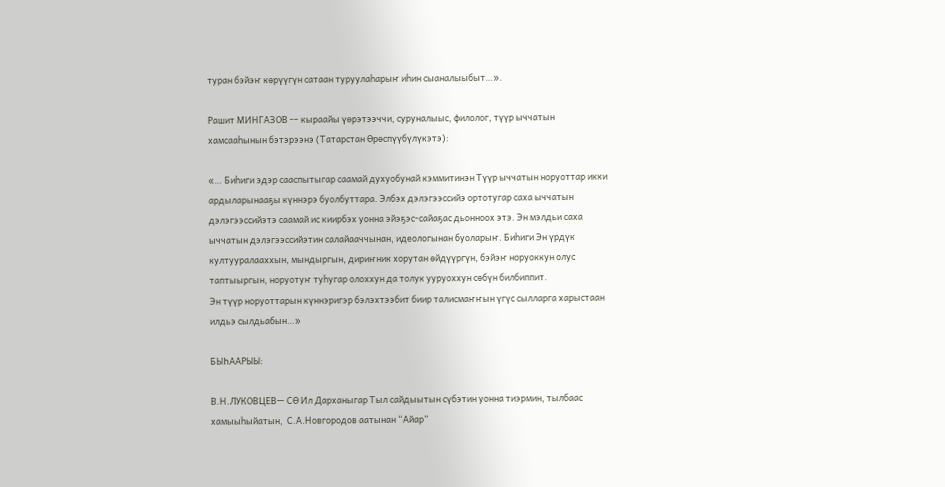туран бэйэҥ көрүүгүн сатаан туруулаһарыҥ иһин сыаналыыбыт…».

Рашит МИНГАЗОВ -– кыраайы үөрэтээччи, суруналыыс, филолог, түүр ыччатын хамсааһынын бэтэрээнэ (Татарстан Өрөспүүбүлүкэтэ):

«… Биһиги эдэр сааспытыгар саамай духуобунай кэммитинэн Түүр ыччатын норуоттар икки ардыларынааҕы күннэрэ буолбуттара. Элбэх дэлэгээссийэ ортотугар саха ыччатын дэлэгээссийэтэ саамай ис киирбэх уонна эйэҕэс-сайаҕас дьонноох этэ. Эн мэлдьи саха ыччатын дэлэгээссийэтин салайааччынан, идеологынан буоларыҥ. Биһиги Эн үрдүк култууралааххын, мындыргын, дириҥник хорутан өйдүүргүн, бэйэҥ норуоккун олус таптыыргын, норуотуҥ туһугар олоххун да толук ууруоххун сөбүн билбиппит.
Эн түүр норуоттарын күннэригэр бэлэхтээбит биир талисмаҥҥын үгүс сылларга харыстаан илдьэ сылдьабын…»

БЫҺААРЫЫ:

В.Н.ЛУКОВЦЕВ— СӨ Ил Дарханыгар Тыл сайдыытын сүбэтин уонна тиэрмин, тылбаас хамыыһыйатын,  С.А.Новгородов аатынан “Айар”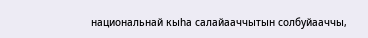национальнай кыһа салайааччытын солбуйааччы,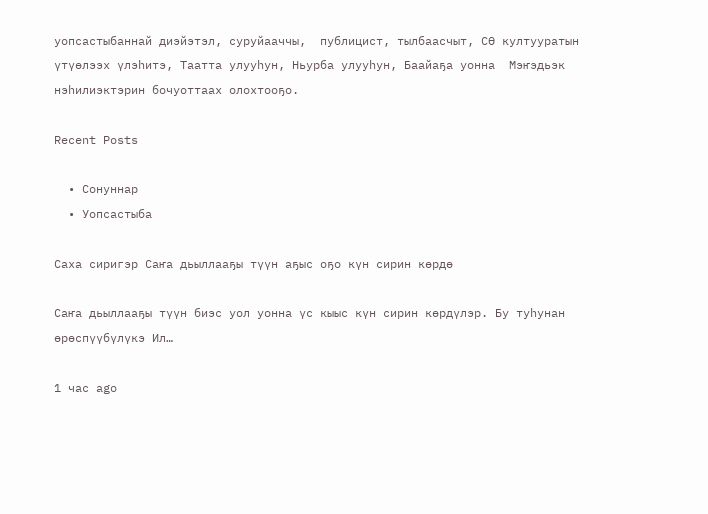уопсастыбаннай диэйэтэл, суруйааччы,  публицист, тылбаасчыт, СӨ култууратын үтүөлээх үлэһитэ, Таатта улууһун, Ньурба улууһун, Баайаҕа уонна  Мэҥэдьэк нэһилиэктэрин бочуоттаах олохтооҕо.

Recent Posts

  • Сонуннар
  • Уопсастыба

Саха сиригэр Саҥа дьыллааҕы түүн аҕыс оҕо күн сирин көрдө

Саҥа дьыллааҕы түүн биэс уол уонна үс кыыс күн сирин көрдүлэр. Бу туһунан өрөспүүбүлүкэ Ил…

1 час ago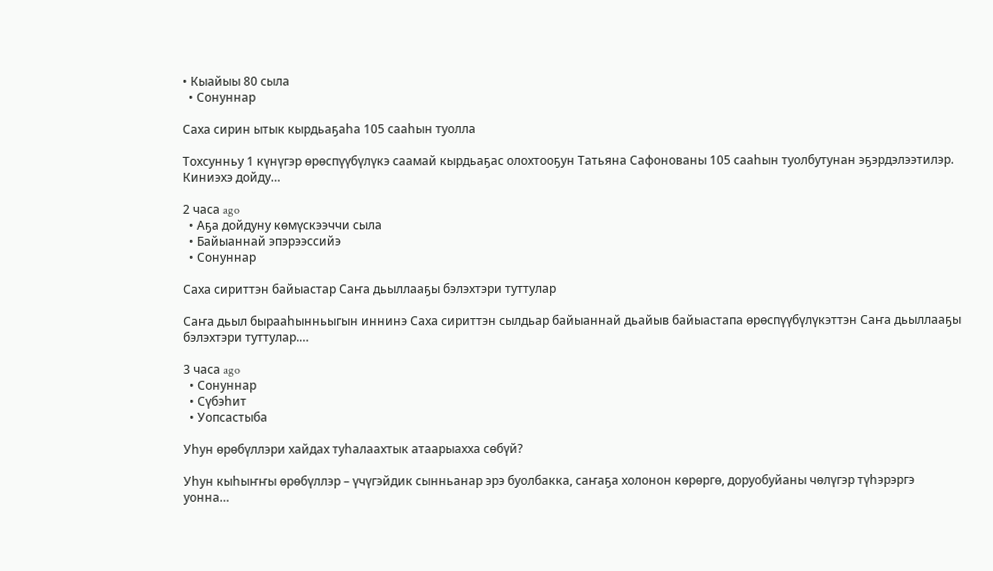• Кыайыы 80 сыла
  • Сонуннар

Саха сирин ытык кырдьаҕаһа 105 сааһын туолла

Тохсунньу 1 күнүгэр өрөспүүбүлүкэ саамай кырдьаҕас олохтооҕун Татьяна Сафонованы 105 сааһын туолбутунан эҕэрдэлээтилэр. Киниэхэ дойду…

2 часа ago
  • Аҕа дойдуну көмүскээччи сыла
  • Байыаннай эпэрээссийэ
  • Сонуннар

Саха сириттэн байыастар Саҥа дьыллааҕы бэлэхтэри туттулар

Саҥа дьыл бырааһынньыгын иннинэ Саха сириттэн сылдьар байыаннай дьайыв байыастапа өрөспүүбүлүкэттэн Саҥа дьыллааҕы бэлэхтэри туттулар.…

3 часа ago
  • Сонуннар
  • Сүбэһит
  • Уопсастыба

Уһун өрөбүллэри хайдах туһалаахтык атаарыахха сөбүй?

Уһун кыһыҥҥы өрөбүллэр – үчүгэйдик сынньанар эрэ буолбакка, саҥаҕа холонон көрөргө, доруобуйаны чөлүгэр түһэрэргэ уонна…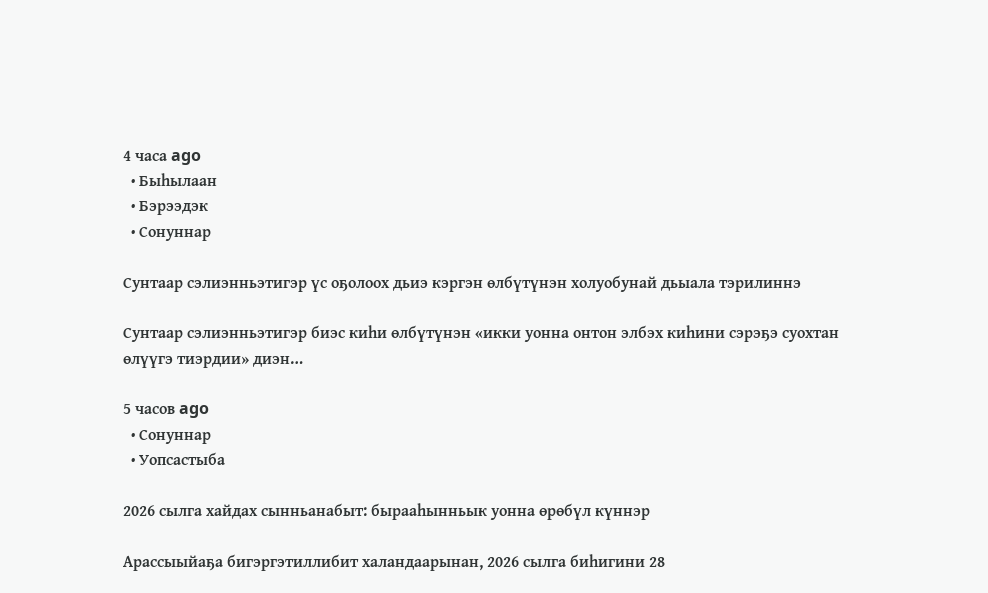4 часа ago
  • Быһылаан
  • Бэрээдэк
  • Сонуннар

Сунтаар сэлиэнньэтигэр үс оҕолоох дьиэ кэргэн өлбүтүнэн холуобунай дьыала тэрилиннэ

Сунтаар сэлиэнньэтигэр биэс киһи өлбүтүнэн «икки уонна онтон элбэх киһини сэрэҕэ суохтан өлүүгэ тиэрдии» диэн…

5 часов ago
  • Сонуннар
  • Уопсастыба

2026 сылга хайдах сынньанабыт: бырааһынньык уонна өрөбүл күннэр

Арассыыйаҕа бигэргэтиллибит халандаарынан, 2026 сылга биһигини 28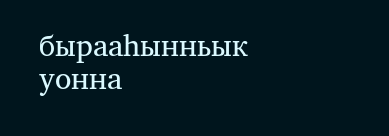бырааһынньык уонна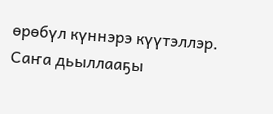өрөбүл күннэрэ күүтэллэр. Саҥа дьыллааҕы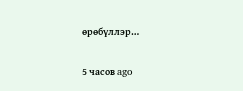өрөбүллэр…

5 часов ago